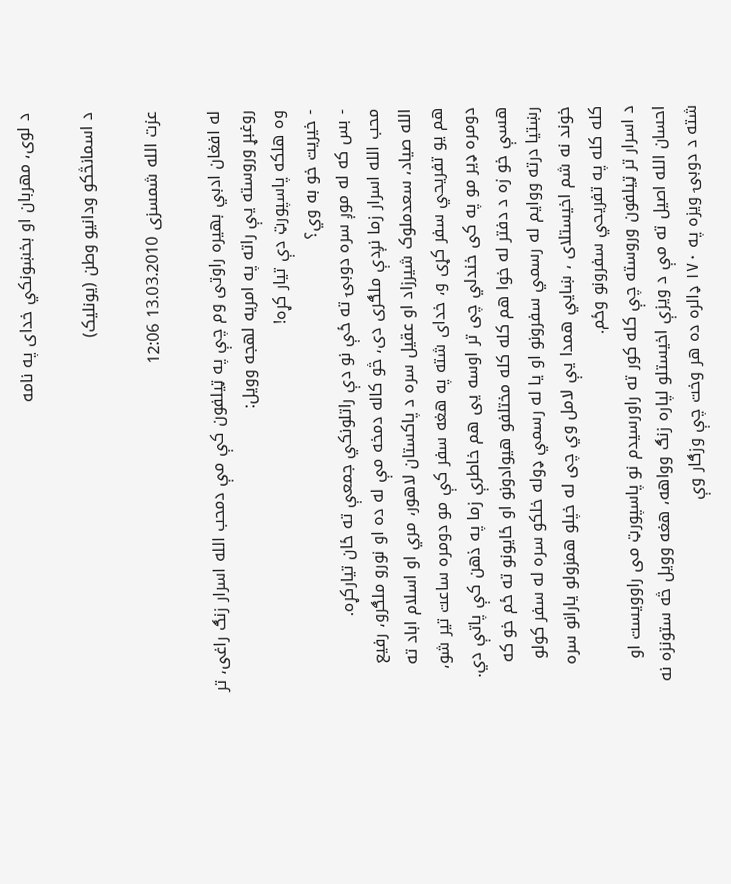د لوی، مهربان او بخښونکي خدای په نامه

د اسمانڅکو ودانیو وطن (یونلیک)

عزت الله شمسزی 13.03.2010 12:06

له افغان ادبي بهیره راوتی وم چې په ټیلفون کې مې دمحب الله اسرار زنګ راغی، تر روغبړ وروسته یې راته په امریه لهجه وویل:
وه هلکه پاسپورټ دې تیار کړه!
- خیریت خو به وي؟
- بس که له موږ سره دوبۍ ته ځې نو دې راتلونکي جمعې ته ځان تیارکړه.
محب الله اسرار زما نږدې ملګری دی، څو کاله دمخه مې له ده او نورو ملګرو، رفیع الله صیاد، سعدملوک شیرزاد او عقیل سره د پاکستان لاهور، مري او اسلام اباد ته هم یو تفریحي سفر کړی و، خدای شته په هغه سفر کې مو دومره ساعت تیر شو، دومره ډیر مو په کی خندلي چی تر اوسه یی هم خاطرې زما په ذهن کې پاتې دي. هسې خو زه د دفتر له خوا هم کله کله مختلفو هیوادونو او ځایونو ته ځم خو که رښتیا درته ووایم له رسمي سفرونو او یا له رسمي ډوله خلکو سره له سفر کولو خوند نه شم اخیستلای ، ښایي همدا یې لامل وي چی له خپلو همزولو یارانو سره کله کله په تفریحي سفرونو وځم.
د اسرار تر ټیلفون وروسته چې کله کور ته راورسیدم نو پاسپورټ می راوویست او احسان الله اصیل ته مې د ویزې اخیستلو لپاره زنګ وواهه، هغه وویل څه ستونزه نه شته د دوبۍ ویزه په ۱۷۰ ډالره ده هر وخت چې وزګار وې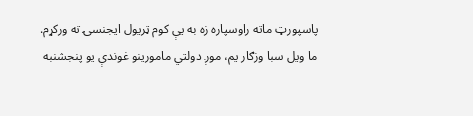پاسپورټ ماته راوسپاره زه به یې کوم ټریول ایجنسۍ ته ورکړم. ما ویل سبا وزګار یم، موږ دولتي مامورینو غوندې یو پنجشنبه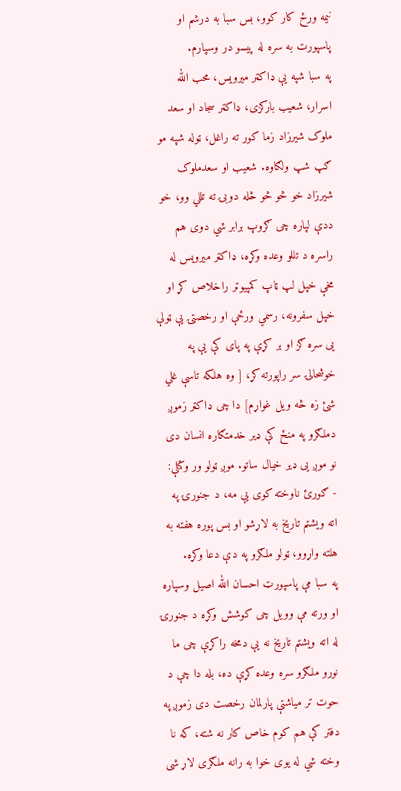نیمه ورځ کار کوو، بس سبا به درشم او پاسپورت به سره له پیسو در وسپارم.
په سبا شپه یې ډاکټر میرویس، محب الله اسرار، شعیب بارکزی، ډاکټر سجاد او سعد ملوک شیرزاد زما کور ته راغل، ټوله شپه مو ګپ شپ ولګاوه. شعیب او سعدملوک شیرزاد خو څو څو څله دوبۍ ته تللي وو، خو ددې لپاره چی ګروپ برابر شي دوی هم راسره د تللو وعده وکړه، ډاکټر میرویس له مخې خپل لپ ټاپ کمپیوټر راخلاص کړ او خپل سفرونه، رسمي ورځې او رخصتۍ يې ټولې یی سره ګز او بر کړې په پای کې یې په خوشحالۍ سر راپورته کړ، [ وه هلکه تاسې غلي شئ زه څه ویل غواړم] دا چی ډاکټر زموږ دملګرو په منځ کې ډیر خدمتګاره انسان دی نو موږ یی ډیر خیال ساتو. موږ ټولو ور وکتلې:
- ګورئ ناوخته کوی یې مه، د جنورۍ په اته ویشتم تاریخ به لاړشو او بس پوره هفته به هلته واړوو، ټولو ملګرو په دې دعا وکړه.
په سبا مې پاسپورټ احسان الله اصیل وسپاره او ورته مې وویل چی کوشش وکړه د جنورۍ له اته ویشتم تاریخ نه یې دمخه راکړې چی ما نورو ملګرو سره وعده کړې ده، بله دا چې د حوت تر میاشتې پارلمان رخصت دی زموږ په دفتر کې هم کوم خاص کار نه شته، که نا وخته شي له یوی خوا به رانه ملګری لاړ شی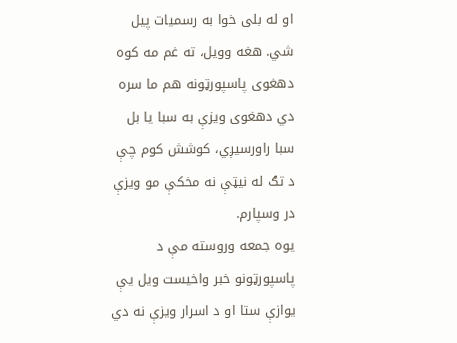او له بلی خوا به رسمیات پیل شي. هغه وویل، ته غم مه کوه دهغوی پاسپورټونه هم ما سره دي دهغوی ویزې به سبا یا بل سبا راورسیږي، کوشش کوم چې د تګ له نیټې نه مخکې مو ویزې در وسپارم.
یوه جمعه وروسته مې د پاسپورټونو خبر واخیست ویل یې یوازې ستا او د اسرار ویزې نه دي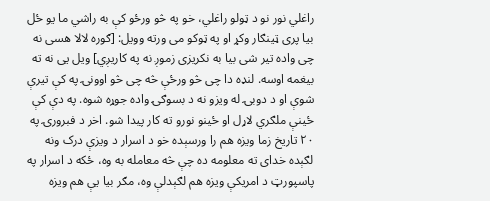راغلي نور نو د ټولو راغلي، خو په څو ورځو کې به راشي ما یو ځل بیا پری ټینګار وکړ او په ټوکو می ورته وویل: [ګوره لالا هسی نه چی واده تیر شی بیا به نکریزی زموږ نه په کاریږي] ویل یی نه ته بیغمه اوسه. لنډه دا چی څو ورځې څه چی څو اوونۍ په کې تیرې شوې او د دوبۍ له ویزو نه د بسوګۍ واده جوړه شوه. په دې کې ځینې ملګري لاړل او ځینو نورو ته کار پيدا شو. اخر د فبرورۍ په ۲۰ تاریخ زما ویزه هم را ورسېده خو د اسرار د ویزې درک ونه لګېده خدای ته معلومه ده چې څه معامله به وه، ځکه د اسرار په پاسپورټ د امریکې ویزه هم لګېدلې وه، مګر بیا یې هم ویزه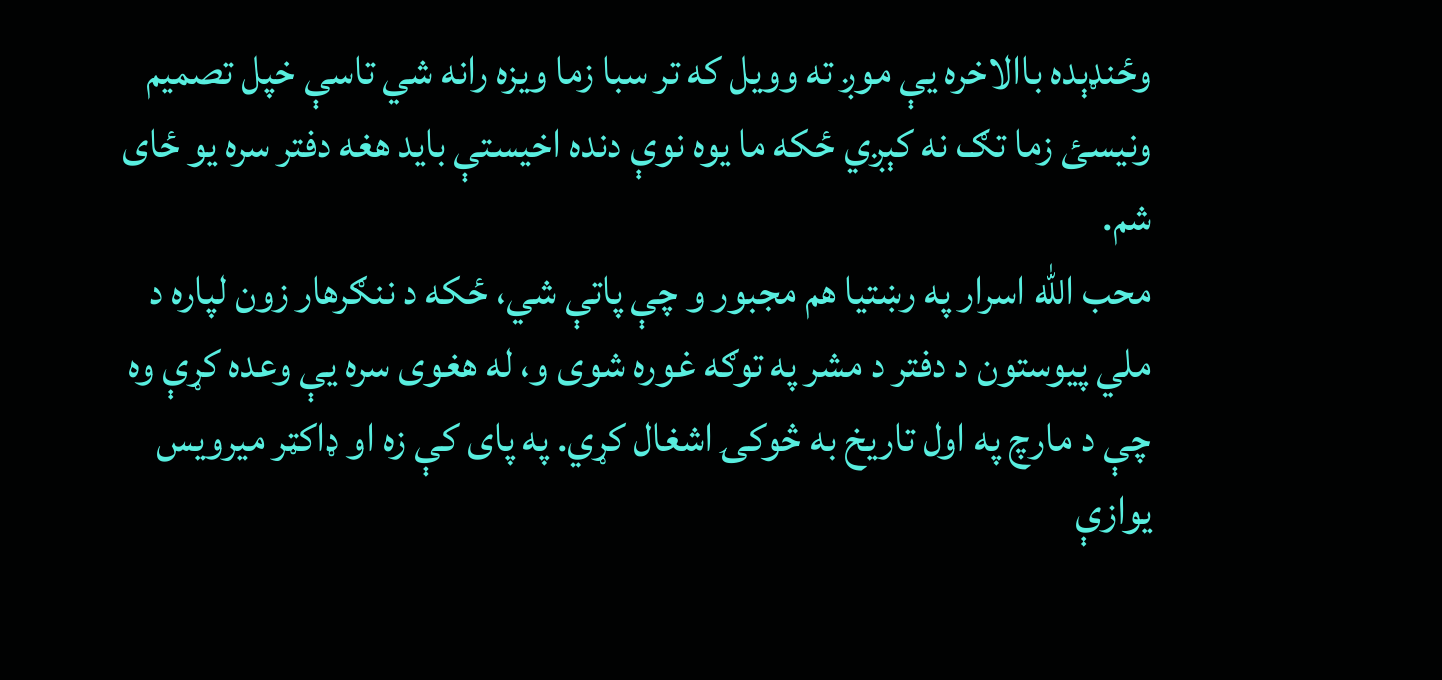وځنډېده باالاخره یې موږ ته وویل که تر سبا زما ویزه رانه شي تاسې خپل تصمیم ونیسئ زما تګ نه کېږي ځکه ما یوه نوې دنده اخیستې باید هغه دفتر سره یو ځای شم.
محب الله اسرار په رښتیا هم مجبور و چې پاتې شي، ځکه د ننګرهار زون لپاره د ملي پیوستون د دفتر د مشر په توګه غوره شوی و، له هغوی سره یې وعده کړې وه چې د مارچ په اول تاریخ به څوکۍ اشغال کړي. په پای کې زه او ډاکټر میرویس یوازې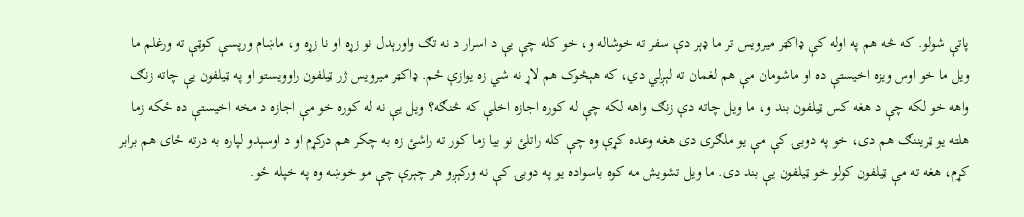پاتې شولو. که څه هم په اوله کې ډاکټر میرویس تر ما ډېر دې سفر ته خوشاله و، خو کله چې یې د اسرار د نه تګ واورېدل نو زړه او نا زړه و، ماښام ورپسې کوټې ته ورغلم ما ویل ما خو اوس ویزه اخیستې ده او ماشومان مې هم لغمان ته لېږلي دي، که هېڅوک هم لاړ نه شي زه یوازې ځم. ډاکټر میرویس ژر ټیلفون راوویستو او په ټیلفون یې چاته زنګ واهه خو لکه چې د هغه کس ټیلفون بند و، ما ویل چاته دې زنګ واهه لکه چې له کوره اجازه اخلې که څنګه؟ ویل یې نه له کوره خو مې اجازه د مخه اخیستې ده ځکه زما هلته یو ټریننګ هم دی، خو په دوبۍ کې مې یو ملګری دی هغه وعده کړې وه چې کله راتلئ نو بیا زما کور ته راشئ زه به چکر هم درکړم او د اوسېدو لپاره به درته ځای هم برابر کړم، هغه ته مې ټیلفون کولو خو ټیلفون یې بند دی. ما ویل تشویش مه کوه باسواده یو په دوبۍ کې نه ورکېږو هر چېرې چې مو خوښه وه په خپله ځو.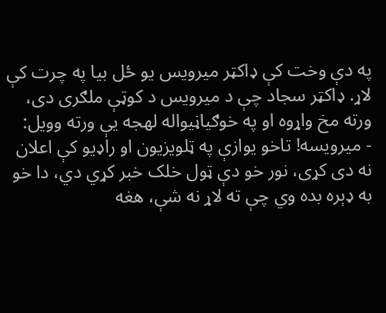په دې وخت کې ډاکټر میرویس یو ځل بیا په چرت کې لاړ. ډاکټر سجاد چې د میرویس د کوټې ملګری دی، ورته مخ واړوه او په خوګیاڼیواله لهجه یې ورته وویل:
- میرویسه! تاخو یوازې په ټلویزیون او راډیو کې اعلان نه دی کړی، نور خو دې ټول خلک خبر کړي دي، دا خو به ډېره بده وي چې ته لاړ نه شې، هغه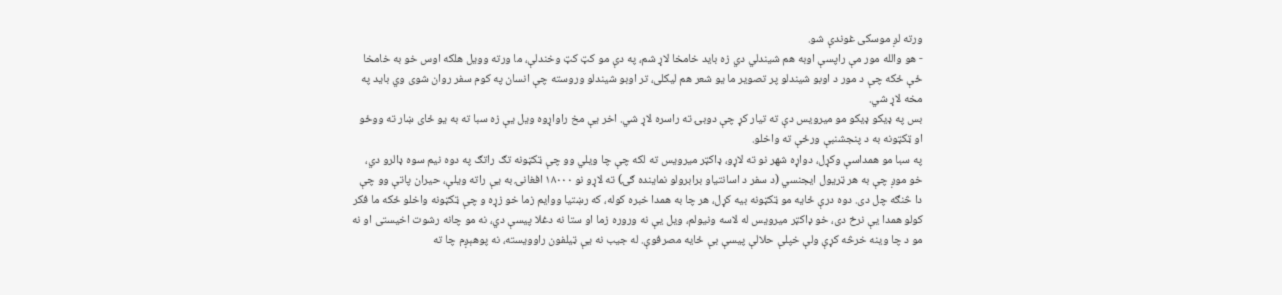ورته لږ موسکی غوندې شو.
- هو والله مور مې راپسې اوبه هم شیندلي دي زه باید خامخا لاړ شم، په دې مو کټ کټ وخندلې، ما ورته وویل هلکه اوس خو به خامخا ځې ځکه چې د مور د اوبو شیندلو پر تصویر ما یو شعر هم لیکلی، تر اوبو شیندلو وروسته چې انسان په کوم سفر روان شوی وي باید په مخه لاړ شي.
بس په ډیکو ډیکو مو میرویس دې ته تیار کړ چې دوبۍ ته راسره لاړ شي. اخر یې مخ راواړوه ویل یې زه سبا ته به یو ځای ښار ته ووځو او ټکټونه به د پنجشنبې ورځې ته واخلو.
په سبا مو همداسې وکړل، دواړه شهر نو ته لاړو، ډاکټر میرویس ته لکه چې چا ویلي وو چې ټکټونه تګ راتګ په دوه نیم سوه ډالرو دي، خو موږ چې به هر ټریول ایجنسي (د سفر د اسانتیاو برابرولو نماینده ګۍ) ته لاړو نو ۱۸۰۰۰ افغانۍ به يې راته ویلې، حیران پاتې وو چې دا څنګه چل دی. دوه درې ځایه مو ټکټونه بیه کړل، هر چا به همدا خبره کوله، که رښتیا ووایم زما خو زړه و چې ټکټونه واخلو ځکه ما فکر کولو همدا یې نرخ دی، خو ډاکټر میرویس له لاسه ونیولم، ویل یې نه وروره زما او ستا نه دغلا پیسې دي، نه مو چانه رشوت اخیستی او نه مو د چا وینه خرڅه کړې ولې خپلې حلالې پیسې بې ځایه مصرفوې. له جیب نه یې ټیلفون راوویسته، نه پوهېږم چا ته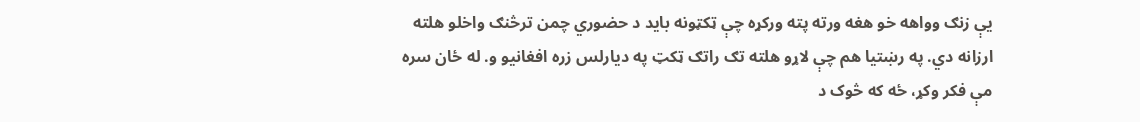یې زنګ وواهه خو هغه ورته پته ورکړه چې ټکټونه باید د حضوري چمن ترڅنګ واخلو هلته ارزانه دي. په رښتیا هم چې لاړو هلته تګ راتګ ټکټ په دیارلس زره افغانیو و. له ځان سره مې فکر وکړ، ځه که څوک د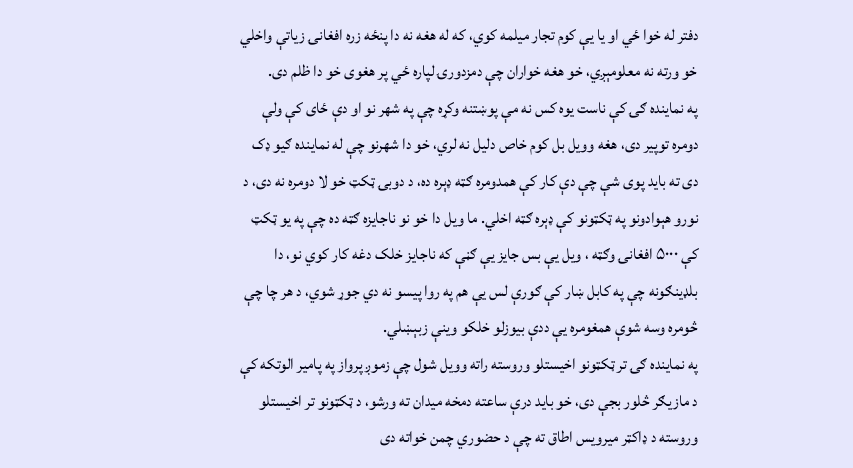دفتر له خوا ځي او یا يې کوم تجار میلمه کوي، که له هغه نه دا پنځه زره افغانۍ زیاتې واخلي خو ورته نه معلومېږي، خو هغه خواران چې دمزدورۍ لپاره ځي پر هغوی خو دا ظلم دی.
په نماینده ګۍ کې ناست یوه کس نه مې پوښتنه وکړه چې په شهر نو او دې ځای کې ولې دومره توپیر دی، هغه وویل بل کوم خاص دلیل نه لري، خو دا شهرنو چې له نماینده ګیو ډک دی ته باید پوی شې چې دې کار کې همدومره ګټه ډېره ده، د دوبۍ ټکټ خو لا دومره نه دی، د نورو هېوادونو په ټکټونو کې ډېره ګټه اخلي. ما ویل دا خو نو ناجایزه ګټه ده چې په یو ټکټ کې ۵۰۰۰ افغانۍ وګټه ، ویل یې بس جایز یې ګڼې که ناجایز خلک دغه کار کوي نو، دا بلډینګونه چې په کابل ښار کې ګورې لس یې هم په روا پیسو نه دي جوړ شوي، د هر چا چې څومره وسه شوې همغومره یې ددې بیوزلو خلکو وینې زبېښلي.
په نماینده ګۍ تر ټکټونو اخیستلو وروسته راته وویل شول چې زموږ پرواز په پامیر الوتکه کې د مازیګر څلور بجې دی، خو باید درې ساعته دمخه میدان ته ورشو، د ټکټونو تر اخیستلو وروسته د ډاکټر میرویس اطاق ته چې د حضوري چمن خواته دی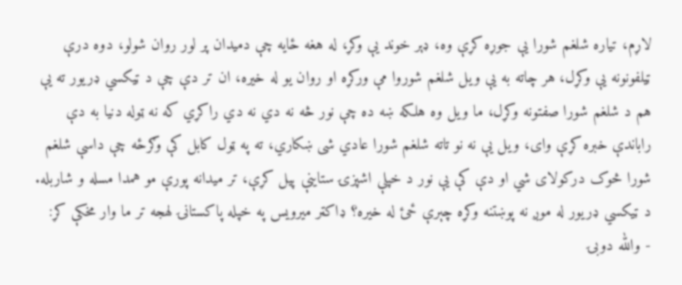لاړم، تیاره شلغم شورا یې جوړه کړې وه، ډېر خوند یې وکړ، له هغه ځایه چې دمیدان پر لور روان شولو، دوه درې ټيلفونونه یې وکړل، هر چاته به یې ویل شلغم شوروا مې ورکړه او روان یو له خیره، ان تر دې چې د ټیکسي ډریور ته یې هم د شلغم شورا صفتونه وکړل، ما ویل وه هلکه ښه ده چې نور څه نه دي نه دي راکړي که نه ټوله دنیا به دې راباندې خبره کړې وای، ویل یې نه نو تاته شلغم شورا عادي شی ښکاري، ته په ټول کابل کې وګرځه چې داسې شلغم شورا څوک درکولای شي او دې کې یې نور د خپلې اشپزۍ ستاینې پيل کړې، تر میدانه پورې مو همدا مسله و شاربله. د ټیکسي ډریور له موږ نه پوښتنه وکړه چېرې ځئ له خیره؟ ډاکټر میرویس په خپله پاکستانۍ لهجه تر ما وار مخکې کړ:
- والله دوبۍ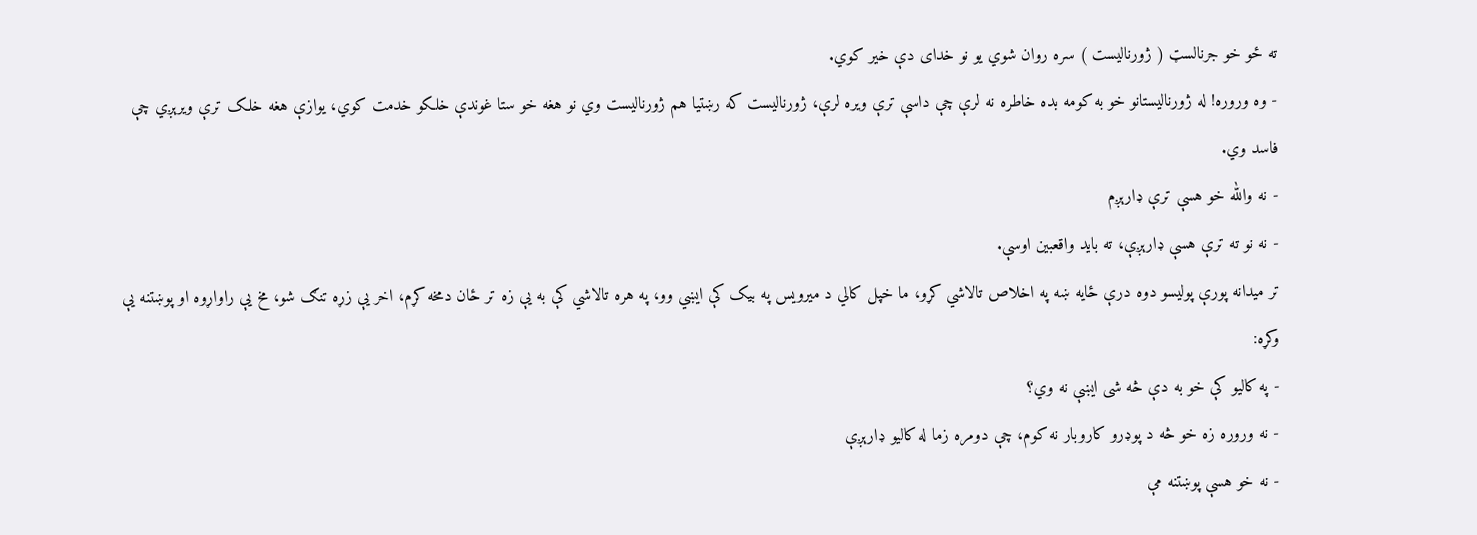ته ځو خو جرنالسټ ( ژورنالیست ) سره روان شوي یو نو خدای دې خیر کوي.
- وه وروره! له ژورنالیستانو خو به کومه بده خاطره نه لرې چې داسې ترې ویره لرې، ژورنالیست که رښتیا هم ژورنالیست وي نو هغه خو ستا غوندې خلکو خدمت کوي، یوازې هغه خلک ترې ویرېږي چې فاسد وي.
- نه والله خو هسې ترې ډارېږم
- نه نو ته ترې هسې ډارېږې، ته باید واقعبین اوسې.
تر میدانه پورې پولیسو دوه درې ځایه ښه په اخلاص تالاشي کړو، ما خپل کالي د میرویس په بیک کې ایښي وو، په هره تالاشي کې به یې زه تر ځان دمخه کړم، اخر يې زړه تنګ شو، مخ يې راواړوه او پوښتنه يې وکړه:
- په کالیو کې خو به دې څه شی ایښې نه وي؟
- نه وروره زه خو څه د پوډرو کاروبار نه کوم، چې دومره زما له کالیو ډارېږې
- نه خو هسې پوښتنه مې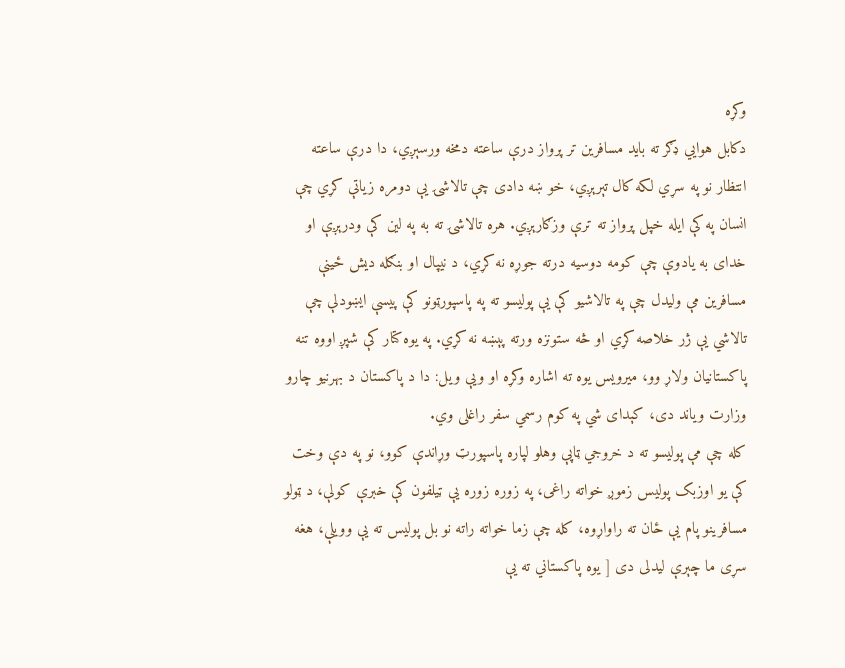وکړه
دکابل هوایي ډګر ته باید مسافرین تر پرواز درې ساعته دمخه ورسېږي، دا درې ساعته انتظار نو په سړي لکه کال تېرېږي، خو ښه دادی چې تالاشۍ یې دومره زیاتې کړي چې انسان په کې ایله خپل پرواز ته ترې وزګارېږي. هره تالاشۍ ته به په لین کې ودرېږې او خدای به یادوې چې کومه دوسیه درته جوړه نه کړي، د نیپال او بنګله دیش ځينې مسافرین مې ولیدل چې په تالاشیو کې یې پولیسو ته په پاسپورټونو کې پیسې ایښودلې چې تالاشي يې ژر خلاصه کړي او څه ستونزه ورته پېښه نه کړي. په یوه کتار کې شپږ اووه تنه پاکستانیان ولاړ وو، میرویس یوه ته اشاره وکړه او ویې ویل: دا د پاکستان د بهرنیو چارو وزارت ویاند دی، کېدای شي په کوم رسمي سفر راغلی وي.
کله چې مې پولیسو ته د خروجي ټاپې وهلو لپاره پاسپورټ وړاندې کوو، نو په دې وخت کې یو اوزبک پولیس زموږ خواته راغی، په زوره زوره یې ټیلفون کې خبرې کولې، د ټولو مسافرینو پام یې ځان ته راواړوه، کله چې زما خواته راته نو بل پولیس ته یې وویلې، هغه سړی ما چېرې لیدلی دی [ یوه پاکستاني ته یې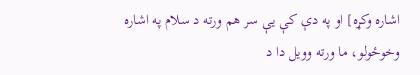اشاره وکړه] او په دې کې یې سر هم ورته د سلام په اشاره وخوځولو، ما ورته وویل دا د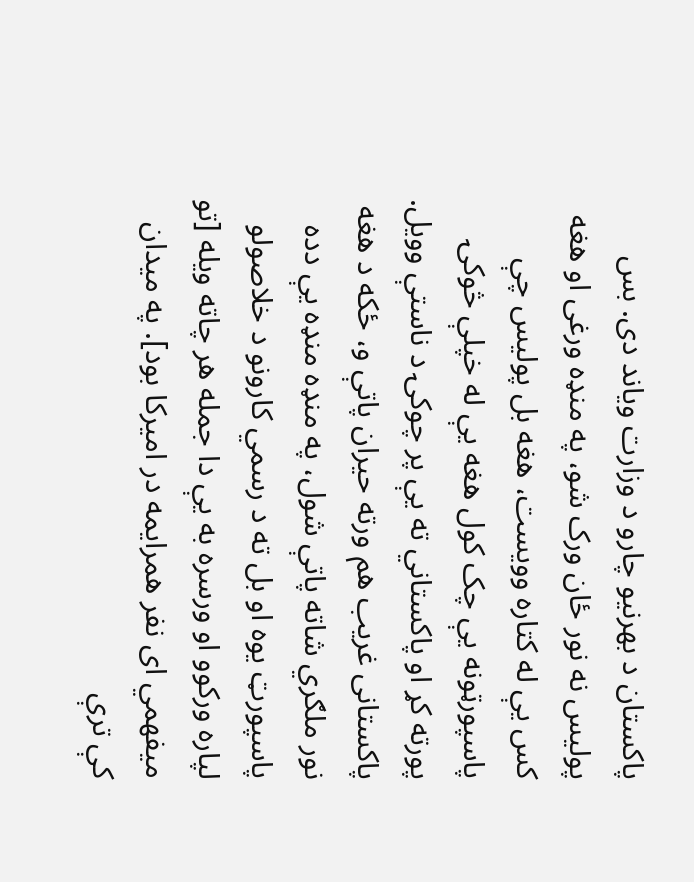پاکستان د بهرنیو چارو د وزارت ویاند دی. بس پولیس نه نور ځان ورک شو، په منډه ورغی او هغه کس یې له کتاره وویست، هغه بل پولیس چې پاسپورټونه یې چک کول هغه یې له خپلې څوکۍ پورته کړ او پاکستاني ته يې پر چوکۍ د ناستې وویل.
پاکستانی غریب هم ورته حیران پاتې و، ځکه د هغه نور ملګري شاته پاتې شول، په منډه منډه يې دده پاسپورټ یوه او بل ته د رسمي کارونو د خلاصولو لپاره ورکوو او ورسره به یې دا جمله هر چاته ویله [تو میفهمي ای نفر همرایمه در امیرکا بود]. په میدان کې ترې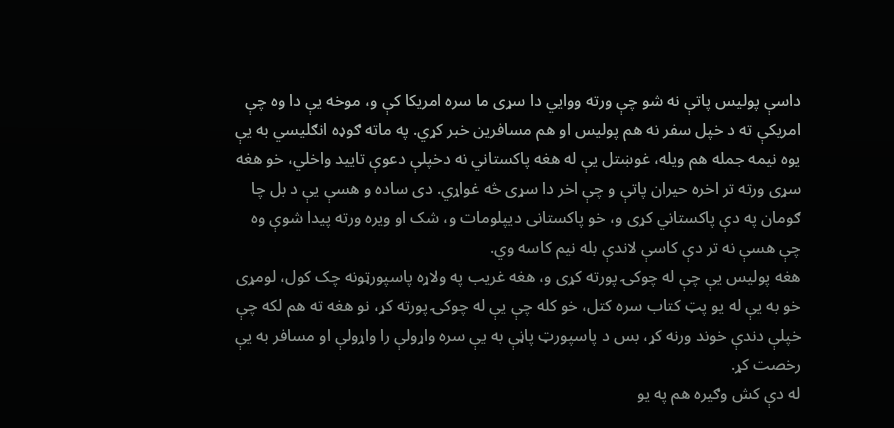داسې پولیس پاتې نه شو چې ورته ووایي دا سړی ما سره امریکا کې و، موخه یې دا وه چې امریکې ته د خپل سفر نه هم پولیس او هم مسافرین خبر کړي. په ماته ګوډه انګلیسي به یې یوه نیمه جمله هم ویله، غوښتل يې له هغه پاکستاني نه دخپلې دعوې تایید واخلي، خو هغه سړی ورته تر اخره حیران پاتې و چې اخر دا سړی څه غواړي. دی ساده و هسې یې د بل چا ګومان په دې پاکستاني کړی و، خو پاکستانی دیپلومات و، شک او ویره ورته پیدا شوې وه چې هسې نه تر دې کاسې لاندې بله نیم کاسه وي.
هغه پولیس یې چې له چوکۍ پورته کړی و، هغه غریب په ولاړه پاسپورټونه چک کول، لومړی خو به یې له یو پټ کتاب سره کتل، خو کله چې یې له چوکۍ پورته کړ، نو هغه ته هم لکه چې خپلې دندې خوند ورنه کړ، بس د پاسپورټ پاڼې به یې سره واړولې را واړولې او مسافر به يې رخصت کړ.
له دې کش وګیره هم په یو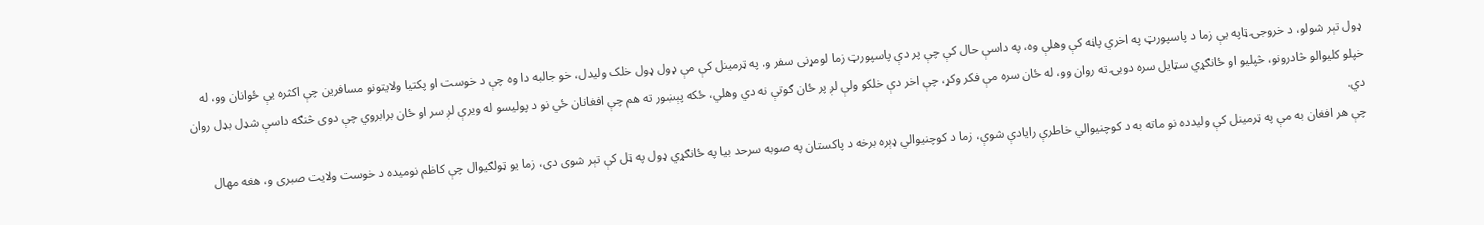ډول تېر شولو، د خروجۍ ټاپه يې زما د پاسپورټ په اخري پاڼه کې وهلې وه، په داسې حال کې چې پر دې پاسپورټ زما لومړنی سفر و. په ټرمینل کې مې ډول ډول خلک ولیدل، خو جالبه دا وه چې د خوست او پکتیا ولایتونو مسافرین چې اکثره یې ځوانان وو، له خپلو کلیوالو څادرونو، څپلیو او ځانګړي سټایل سره دوبۍ ته روان وو، له ځان سره مې فکر وکړ، چې اخر دې خلکو ولې لږ پر ځان ګوتې نه دي وهلي، ځکه پېښور ته هم چې افغانان ځي نو د پولیسو له ویرې لږ سر او ځان برابروي چې دوی څنګه داسې شډل بډل روان دي.
چې هر افغان به مې په ټرمینل کې ولیدده نو ماته به د کوچنیوالي خاطرې رایادې شوې، زما د کوچنیوالي ډېره برخه د پاکستان په صوبه سرحد بیا په ځانګړي ډول په ټل کې تېر شوی دی، زما یو ټولګیوال چې کاظم نومیده د خوست ولایت صبری و، هغه مهال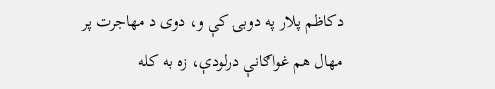دکاظم پلار په دوبۍ کې و، دوی د مهاجرت پر مهال هم غواګانې درلودې، زه به کله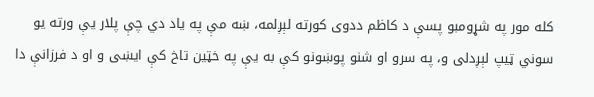کله مور په شړومبو پسې د کاظم ددوی کورته لېږلمه، ښه مې په یاد دي چې پلار یې ورته یو سوني ټیپ لېږدلی و، په سرو او شنو پوښونو کې به یې په خټین تاخ کې ايښی و او د فرزانې دا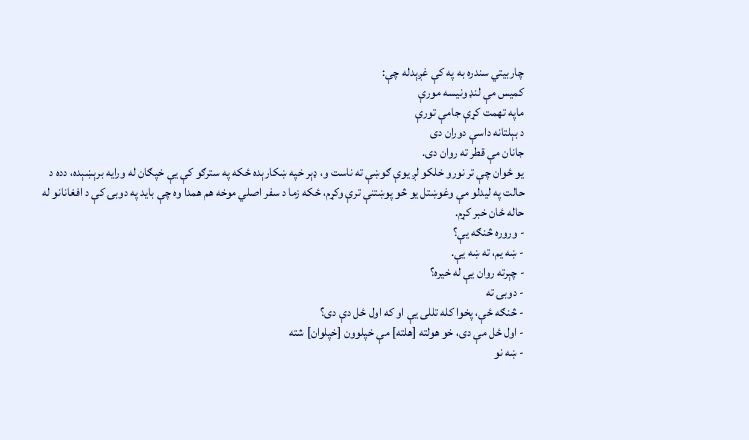چاربیتي سندره به په کې غږېدله چې:
کمیس مې لنډ ونیسه مورې
ماپه تهمت کړې جامې تورې
د بېلتانه داسې دوران دی
جانان مې قطر ته روان دی.
یو ځوان چې تر نورو خلکو لږ یوې ګوښې ته ناست و، ډېر خپه ښکارېده ځکه په سترګو کې یې خپګان له ورایه برېښېده، دده د حالت په لیدلو مې وغوښتل یو څو پوښتنې ترې وکړم، ځکه زما د سفر اصلي موخه هم همدا وه چې باید په دوبۍ کې د افغانانو له حاله ځان خبر کړم.
- وروره څنګه یې؟
- ښه یم، ته ښه یې.
- چېرته روان یې له خیره؟
- دوبۍ ته
- څنګه ځې، پخوا کله تللی یې او که اول ځل دې دی؟
- اول ځل مې دی، خو هولته [هلته] مې خپلوون [خپلوان] شته
- ښه نو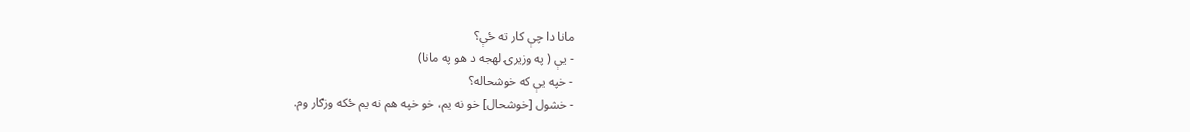مانا دا چې کار ته ځې؟
- يې ( په وزیرۍ لهجه د هو په مانا)
- خپه یې که خوشحاله؟
- خشول [خوشحال] خو نه یم، خو خپه هم نه یم ځکه وزګار وم.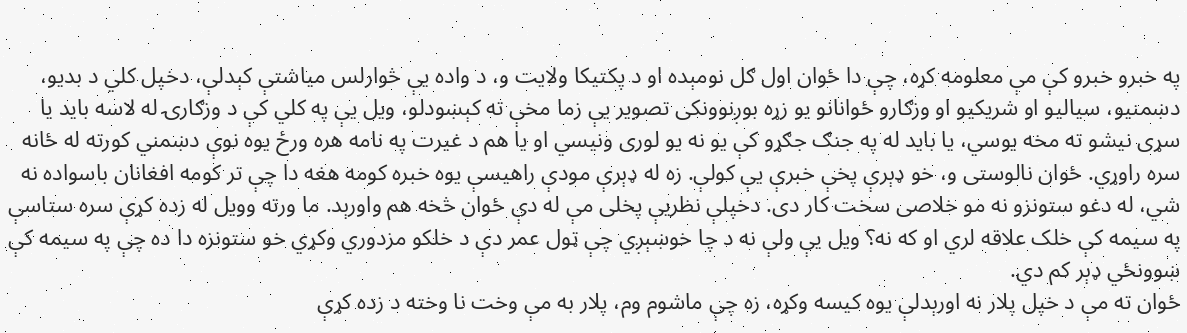په خبرو خبرو کې مې معلومه کړه، چې دا ځوان اول ګل نومېده او د پکتیکا ولایت و، د واده یې څوارلس میاشتې کېدلې، دخپل کلي د بدیو، دښمنیو، سیالیو او شریکیو او وزګارو ځوانانو یو زړه بوږنوونکی تصویر یې زما مخې ته کېښودلو، ویل یې په کلي کې د وزګارۍ له لاسه باید یا سړی نیشو ته مخه یوسي، یا باید له په جنګ جګړو کې یو نه یو لوری ونیسي او یا هم د غیرت په نامه هره ورځ یوه نوې دښمني کورته له ځانه سره راوړي. ځوان نالوستی و، خو ډېرې پخې خبرې یې کولې. زه له ډېرې مودې راهیسې یوه خبره کومه هغه دا چې تر کومه افغانان باسواده نه شي، له دغو ستونزو نه مو خلاصی سخت کار دی. دخپلې نظریې پخلی مې له دې ځوان څخه هم واورېد. ما ورته وویل له زده کړې سره ستاسې په سیمه کې خلک علاقه لري او که نه؟ ویل یې ولې نه د چا خوښېږي چې ټول عمر دې د خلکو مزدوري وکړي خو ستونزه دا ده چې په سیمه کې ښوونځي ډېر کم دي.
ځوان ته مې د خپل پلار نه اورېدلې یوه کیسه وکړه، زه چې ماشوم وم، پلار به مې وخت نا وخته د زده کړې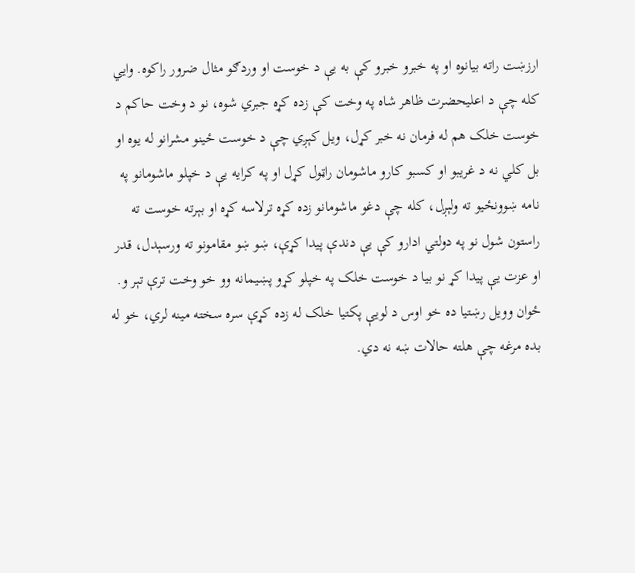ارزښت راته بیانوه او په خبرو خبرو کې به یې د خوست او وردګو مثال ضرور راکوه. وایي کله چې د اعلیحضرت ظاهر شاه په وخت کې زده کړه جبري شوه، نو د وخت حاکم د خوست خلک هم له فرمان نه خبر کړل، ویل کېږي چې د خوست ځینو مشرانو له یوه او بل کلي نه د غریبو او کسبو کارو ماشومان راټول کړل او په کرایه یې د خپلو ماشومانو په نامه ښوونځيو ته ولېږل، کله چې دغو ماشومانو زده کړه ترلاسه کړه او بېرته خوست ته راستون شول نو په دولتي ادارو کې یې دندې پیدا کړې، ښو ښو مقامونو ته ورسېدل، قدر او عزت یې پیدا کړ نو بیا د خوست خلک په خپلو کړو پښیمانه وو خو وخت ترې تېر و. ځوان وویل رښتیا ده خو اوس د لویې پکتیا خلک له زده کړې سره سخته مینه لري، خو له بده مرغه چې هلته حالات ښه نه دي.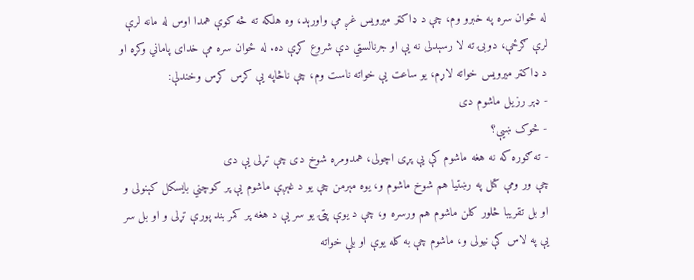له ځوان سره په خبرو وم، چې د ډاکټر میرویس غږ مې واورېد، وه هلکه ته څه کوې همدا اوس له مانه لرې لرې ګرځې، دوبۍ ته لا رسېدلی نه یې او جرنالسټي دې شروع کړې ده. له ځوان سره مې خدای پاماني وکړه او د ډاکټر میرویس خواته لاړم، یو ساعت یې خواته ناست وم، چې ناڅاپه یې کړس کړس وخندلې:
- ډېر رزیل ماشوم دی
- څوک ښیې؟
- ته ګوره که نه هغه ماشوم کې یې پړی اچولی، همدومره شوخ دی چې تړلی یې دی
چې ور ومې کتل په رښتیا هم شوخ ماشوم و، یوه مېرمن چې یو د غېږې ماشوم یې پر کوچني بایسکل کېنولی و او بل تقریبا څلور کلن ماشوم هم ورسره و، چې د یوې پټۍ یو سر یې د هغه پر کمر بند پورې تړلی و او بل سر یې په لاس کې نیولی و، ماشوم چې به کله یوې او بلې خواته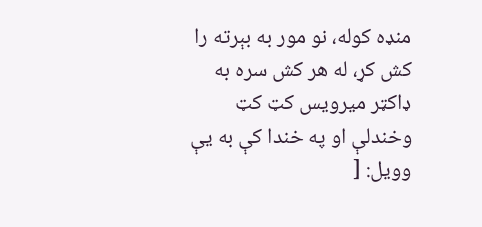منډه کوله، نو مور به بېرته را کش کړ، له هر کش سره به ډاکټر میرویس کټ کټ وخندلې او په خندا کې به یې وویل: [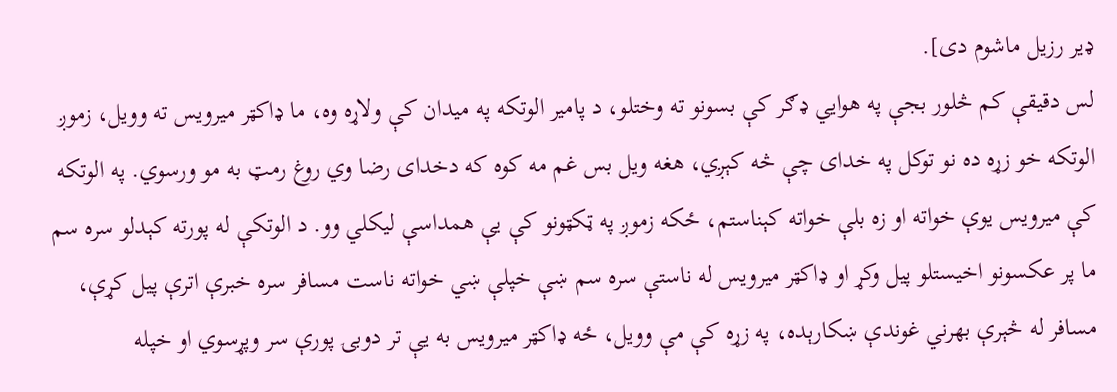ډیر رزیل ماشوم دی].
لس دقیقې کم څلور بجې په هوایي ډګر کې بسونو ته وختلو، د پامیر الوتکه په میدان کې ولاړه وه، ما ډاکټر میرویس ته وویل، زموږ الوتکه خو زړه ده نو توکل په خدای چې څه کېږي، هغه ویل بس غم مه کوه که دخدای رضا وي روغ رمټ به مو ورسوي. په الوتکه کې میرویس یوې خواته او زه بلې خواته کېناستم، ځکه زموږ په ټکټونو کې یې همداسې لیکلي وو. د الوتکې له پورته کېدلو سره سم ما پر عکسونو اخیستلو پيل وکړ او ډاکټر میرویس له ناستې سره سم ښې خپلې ښي خواته ناست مسافر سره خبرې اترې پیل کړې، مسافر له څېرې بهرني غوندې ښکارېده، په زړه کې مې وویل، ځه ډاکټر میرویس به یې تر دوبۍ پورې سر وپړسوي او خپله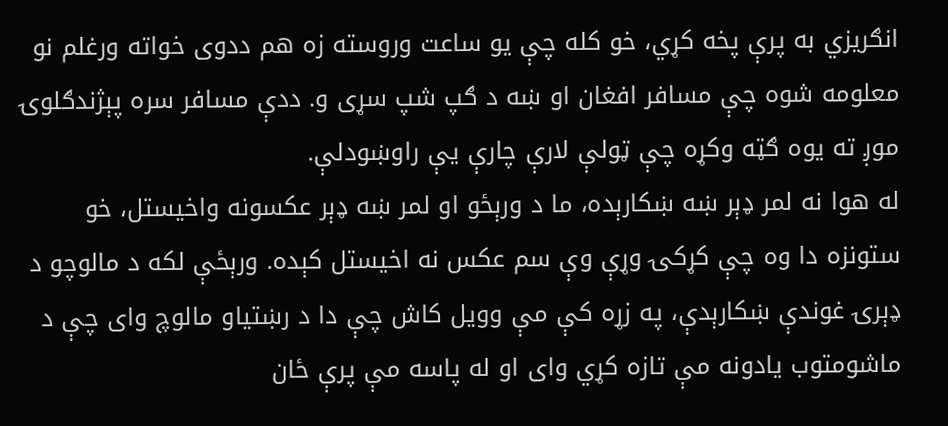انګریزي به پرې پخه کړي، خو کله چې یو ساعت وروسته زه هم ددوی خواته ورغلم نو معلومه شوه چې مسافر افغان او ښه د ګپ شپ سړی و. ددې مسافر سره پېژندګلوۍ موږ ته یوه ګټه وکړه چې ټولې لارې چارې یې راوښودلې.
له هوا نه لمر ډېر ښه ښکارېده، ما د ورېځو او لمر ښه ډېر عکسونه واخیستل، خو ستونزه دا وه چې کړکۍ وړې وې سم عکس نه اخیستل کېده. ورېځې لکه د مالوچو د ډېرۍ غوندې ښکارېدې، په زړه کې مې وویل کاش چې دا د رښتیاو مالوچ وای چې د ماشومتوب یادونه مې تازه کړي وای او له پاسه مې پرې ځان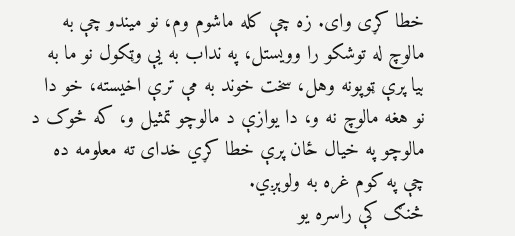خطا کړی وای. زه چې کله ماشوم وم، نو میندو چې به مالوچ له توشکو را وویستل، په نداب به یې وټکول نو ما به بیا پرې ټوپونه وهل، سخت خوند به مې ترې اخیسته، خو دا نو هغه مالوچ نه و، دا یوازې د مالوچو تمثیل و، که څوک د مالوچو په خیال ځان پرې خطا کړي خدای ته معلومه ده چې په کوم غره به ولوېږي.
څنګ کې راسره یو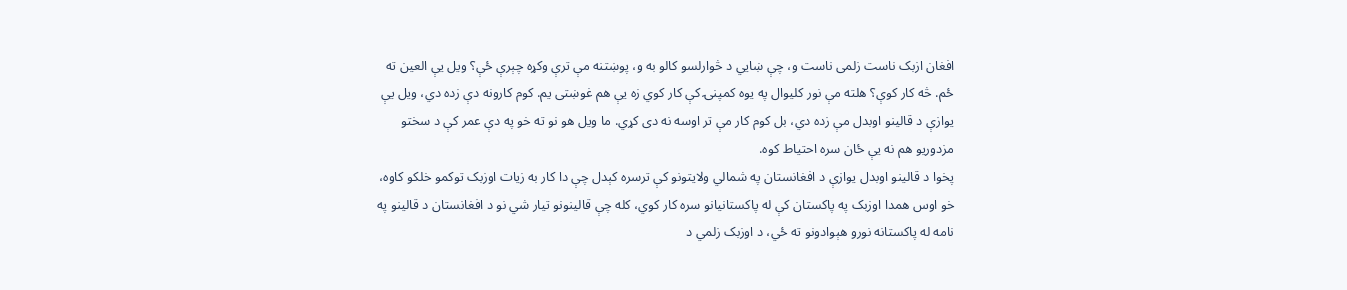افغان ازبک ناست زلمی ناست و، چې ښایي د څوارلسو کالو به و، پوښتنه مې ترې وکړه چېرې ځې؟ ویل یې العین ته ځم. څه کار کوې؟ هلته مې نور کلیوال په یوه کمپنۍ کې کار کوي زه یې هم غوښتی یم. کوم کارونه دې زده دي، ویل یې یوازې د قالینو اوبدل مې زده دي، بل کوم کار مې تر اوسه نه دی کړي. ما ویل هو نو ته خو په دې عمر کې د سختو مزدوریو هم نه یې ځان سره احتیاط کوه.
پخوا د قالینو اوبدل یوازې د افغانستان په شمالي ولایتونو کې ترسره کېدل چې دا کار به زیات اوزبک توکمو خلکو کاوه، خو اوس همدا اوزبک په پاکستان کې له پاکستانیانو سره کار کوي، کله چې قالینونو تیار شي نو د افغانستان د قالینو په نامه له پاکستانه نورو هېوادونو ته ځي، د اوزبک زلمي د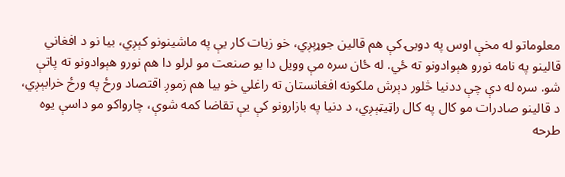معلوماتو له مخې اوس په دوبۍ کې هم قالین جوړېږي، خو زیات کار یې په ماشینونو کېږي، بیا نو د افغاني قالینو په نامه نورو هېوادونو ته ځي. له ځان سره مې وویل دا یو صنعت مو لرلو دا هم نورو هېوادونو ته پاتې شو. سره له دې چې ددنیا څلور دېرش ملکونه افغانستان ته راغلي خو بیا هم زموږ اقتصاد ورځ په ورځ خرابېږي، د قالینو صادرات مو کال په کال راټیټېږي، د دنیا په بازارونو کې يې تقاضا کمه شوې، چارواکو مو داسې یوه طرحه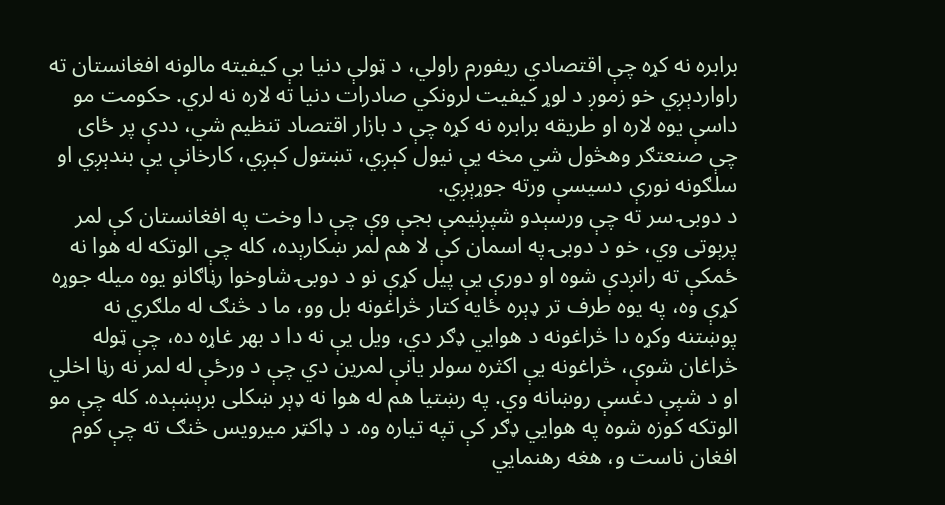برابره نه کړه چې اقتصادي ریفورم راولي، د ټولې دنیا بې کیفیته مالونه افغانستان ته راواردېږي خو زموږ د لوړ کیفیت لرونکي صادرات دنیا ته لاره نه لري. حکومت مو داسې یوه لاره او طریقه برابره نه کړه چې د بازار اقتصاد تنظيم شي، ددې پر ځای چې صنعتګر وهڅول شي مخه یې نیول کېږي، تښتول کېږي، کارخانې یې بندېږي او سلګونه نورې دسیسې ورته جوړېږي.
د دوبۍ سر ته چې ورسېدو شپږنیمې بجې وې چې دا وخت په افغانستان کې لمر پرېوتی وي، خو د دوبۍ په اسمان کې لا هم لمر ښکارېده، کله چې الوتکه له هوا نه ځمکې ته رانږدې شوه او دورې یې پیل کړې نو د دوبۍ شاوخوا رڼاګانو یوه میله جوړه کړې وه، په یوه طرف تر ډېره ځایه کتار څراغونه بل وو، ما د څنګ له ملګري نه پوښتنه وکړه دا څراغونه د هوایي ډګر دي، ویل یې نه دا د بهر غاړه ده، چې ټوله څراغان شوې، څراغونه یې اکثره سولر یانې لمرین دي چې د ورځې له لمر نه رڼا اخلي او د شپې دغسې روښانه وي. په رښتیا هم له هوا نه ډېر ښکلی برېښېده. کله چې مو الوتکه کوزه شوه په هوایي ډګر کې تپه تیاره وه. د ډاکټر میرویس څنګ ته چې کوم افغان ناست و، هغه رهنمایي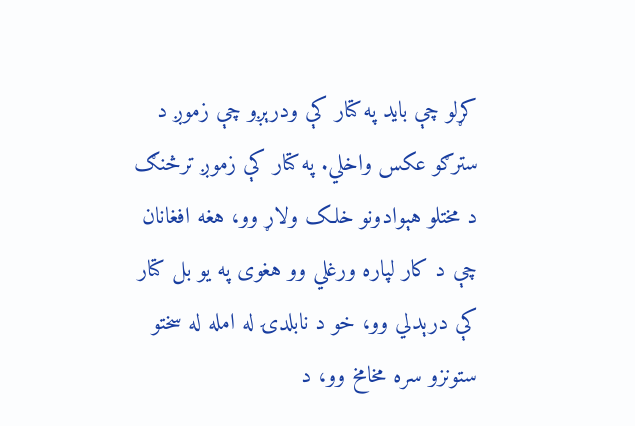کړلو چې باید په کتار کې ودرېږو چې زموږ د سترګو عکس واخلي. په کتار کې زموږ ترڅنګ د مختلو هېوادونو خلک ولاړ وو، هغه افغانان چې د کار لپاره ورغلي وو هغوی په یو بل کتار کې درېدلي وو، خو د نابلدۍ له امله له سختو ستونزو سره مخامخ وو، د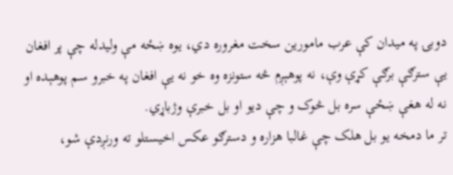دوبۍ په میدان کې عرب مامورین سخت مغروره دي، یوه ښځه مې ولیدله چې پر افغان يې سترګې برګې کړې وې، نه پوهېږم څه ستونزه وه خو نه یې افغان په خبرو سم پوهېده او نه له هغې ښځې سره بل څوک و چې دیو او بل خبرې وژباړي.
تر ما دمخه یو بل هلک چې غالبا هزاره و دسترګو عکس اخیستلو ته ورنږدې شو،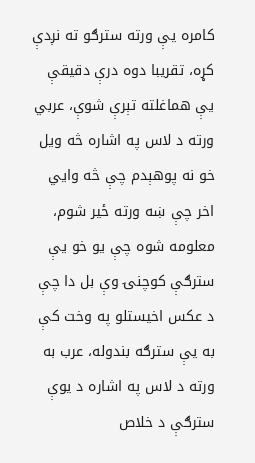کامره یې ورته سترګو ته نږدې کړه، تقریبا دوه درې دقیقې یې هماغلته تېرې شوې، عربي ورته د لاس په اشاره څه ویل خو نه پوهېدم چې څه وایي اخر چې ښه ورته ځير شوم، معلومه شوه چې یو خو یې سترګې کوچنۍ وې بل دا چې د عکس اخیستلو په وخت کې به یې سترګه بندوله، عرب به ورته د لاس په اشاره د یوې سترګې د خلاص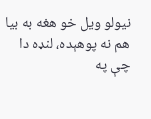نیولو ویل خو هغه به بیا هم نه پوهېده، لنډه دا چې په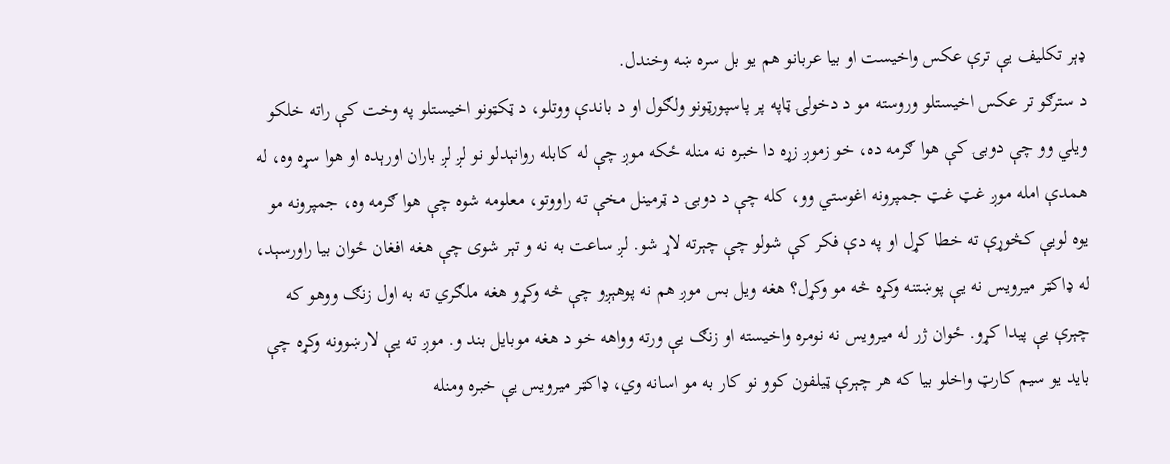ډېر تکلیف یې ترې عکس واخیست او بیا عربانو هم یو بل سره ښه وخندل.
د سترګو تر عکس اخیستلو وروسته مو د دخولۍ ټاپه پر پاسپورټونو ولګول او د باندې ووتلو، د ټکټونو اخیستلو په وخت کې راته خلکو ویلي وو چې دوبۍ کې هوا ګرمه ده، خو زموږ زړه دا خبره نه منله ځکه موږ چې له کابله روانېدلو نو لږ لږ باران اورېده او هوا سړه وه، له همدې امله موږ غټ غټ جمپرونه اغوستي وو، کله چې د دوبۍ د ټرمینل مخې ته راووتو، معلومه شوه چې هوا ګرمه وه، جمپرونه مو یوه لویې کڅوړې ته خطا کړل او په دې فکر کې شولو چې چېرته لاړ شو. لږ ساعت به نه و تېر شوی چې هغه افغان ځوان بیا راورسېد، له ډاکټر میرویس نه يې پوښتنه وکړه څه مو وکړل؟ هغه ویل بس موږ هم نه پوهېږو چې څه وکړو هغه ملګري ته به اول زنګ ووهو که چېرې یې پیدا کړو. ځوان ژر له میرویس نه نومره واخیسته او زنګ یې ورته وواهه خو د هغه موبایل بند و. موږ ته یې لارښوونه وکړه چې باید یو سیم کارټ واخلو بیا که هر چېرې ټيلفون کوو نو کار به مو اسانه وي، ډاکټر میرویس یې خبره ومنله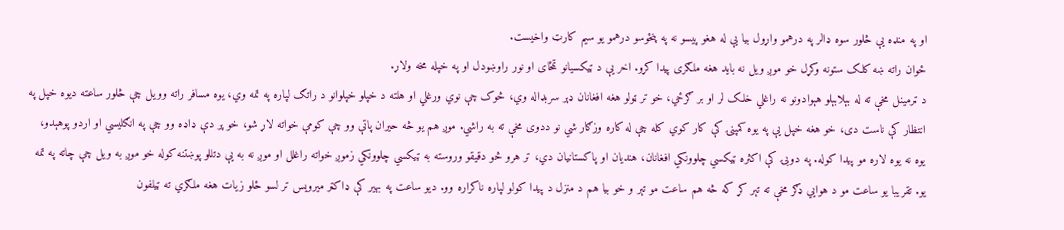او په منډه یې څلور سوه ډالر په درهمو واړول بیا یې له هغو پیسو نه په پنځوسو درهمو یو سیم کارټ واخیست.
ځوان راته ښه کلک ستونه وکړل خو موږ ویل نه باید هغه ملګری پيدا کړو. اخر یې د ټیکسیانو تمځای او نور راوښودل او په خپله مخه ولاړ.
د ټرمینل مخې ته له بېلابېلو هېوادونو نه راغلي خلک لر او بر ګرځي، خو تر ټولو هغه افغانان ډېر سربډاله وي، څوک چې نوي ورغلي او هلته د خپلو خپلوانو د راتګ لپاره په تمه وي، یوه مسافر راته وویل چې څلور ساعته دیوه خپل په انتظار کې ناست دی، خو هغه خپل یې په یوه کمپنۍ کې کار کوي کله چې له کاره وزګار شي نو ددوی مخې ته به راشي. موږ هم یو څه حیران پاتې وو چې کومې خواته لاړ شو، خو پر دې ډاډه وو چې په انګلیسي او اردو پوهېدو، یوه نه یوه لاره مو پیدا کوله. په دوبۍ کې اکثره ټیکسي چلوونکي افغانان، هندیان او پاکستانیان دي، تر هرو څو دقیقو وروسته به ټیکسي چلوونکي زموږ خواته راغلل او موږ نه به یې دتللو پوښتنه کوله خو موږ به ویل چې چاته په تمه یو. تقریبا یو ساعت مو د هوایي ډګر مخې ته تېر کړ که څه هم ساعت مو تېر و خو بیا هم د منزل د پیدا کولو لپاره ناکراره وو. دیو ساعت په بهیر کې ډاکټر میرویس تر لسو ځلو زیات هغه ملګري ته ټیلفون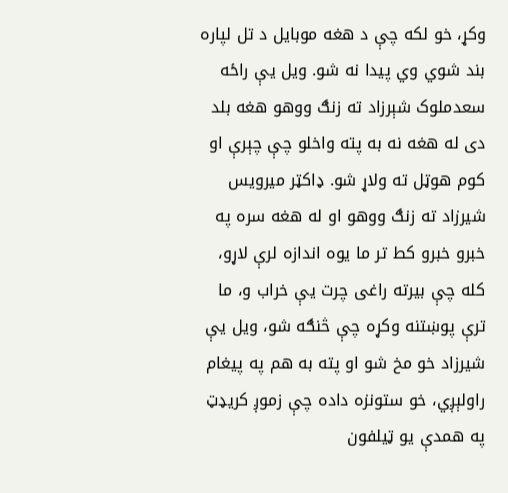وکړ، خو لکه چې د هغه موبایل د تل لپاره بند شوي وي پیدا نه شو. ویل یې راځه سعدملوک شېرزاد ته زنګ ووهو هغه بلد دی له هغه نه به پته واخلو چې چېرې او کوم هوټل ته ولاړ شو. ډاکټر میرویس شیرزاد ته زنګ ووهو او له هغه سره په خبرو خبرو کط تر ما یوه اندازه لرې لاړو، کله چې بیرته راغی چرت یې خراب و، ما ترې پوښتنه وکړه چې څنګه شو، ویل يې شیرزاد خو مخ شو او پته به هم په پیغام راولېږي، خو ستونزه داده چې زموږ کریډټ په همدې یو ټیلفون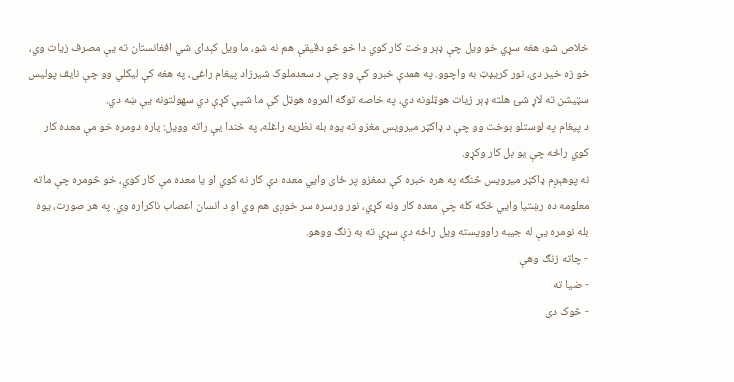خلاص شو، هغه سړي خو ویل چې ډېر وخت کار کوي دا خو څو دقیقې هم نه شو، ما ویل کېدای شي افغانستان ته یې مصرف زیات وي، خو زه خیر دی، نور کریډټ به واچوو. په همدې خبرو کې وو چې د سعدملوک شیرزاد پيغام راغی، په هغه کې لیکلي وو چې نایف پولیس سټيشن ته لاړ شئ هلته ډېر زیات هوټلونه دي، په خاصه توګه المروه هوټل کې ما شپې کړې دي سهولتونه یې ښه دي.
د پيغام په لوستلو بوخت وو چې د ډاکټر میرویس مغزو ته یوه بله نظریه راغله، په خندا یې راته وویل: یاره دومره خو مې معده کار کوي راځه چې یو بل کار وکړو.
نه پوهېږم ډاکټر میرویس څنګه په هره خبره کې دمغزو پر ځای وایي معده دې کار نه کوي او یا معده مې کار کوي، خو څومره چې ماته معلومه ده رښتیا وایي ځکه کله چې معده کار ونه کړي، نور ورسره سر خوږی هم وي او د انسان اعصاب ناکراره وي. په هر صورت، یوه بله نومره یې له جیبه راوویسته ویل راځه دې سړي ته به زنګ ووهو.
- چاته زنګ وهې
- ضیا ته
- څوک دی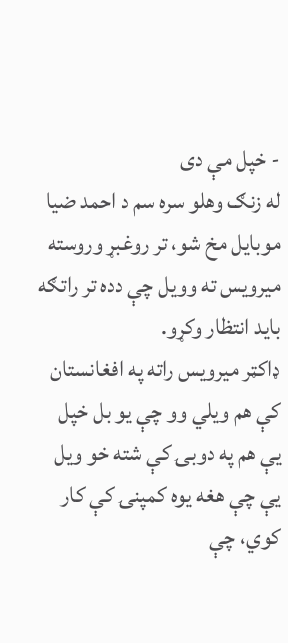- خپل مې دی
له زنګ وهلو سره سم د احمد ضیا موبایل مخ شو، تر روغبړ وروسته میرویس ته وویل چې دده تر راتګه باید انتظار وکړو.
ډاکټر میرویس راته په افغانستان کې هم ویلي وو چې یو بل خپل یې هم په دوبۍ کې شته خو ویل یې چې هغه یوه کمپنۍ کې کار کوي، چې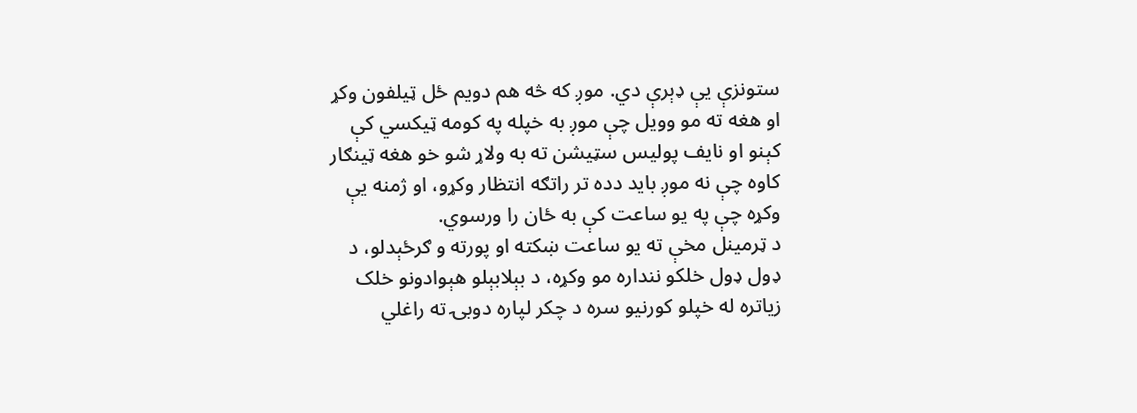ستونزې یې ډېرې دي. موږ که څه هم دویم ځل ټیلفون وکړ او هغه ته مو وویل چې موږ به خپله په کومه ټیکسي کې کېنو او نایف پولیس سټیشن ته به ولاړ شو خو هغه ټینګار کاوه چې نه موږ باید دده تر راتګه انتظار وکړو، او ژمنه یې وکړه چې په یو ساعت کې به ځان را ورسوي.
د ټرمینل مخې ته یو ساعت ښکته او پورته و ګرځېدلو، د ډول ډول خلکو ننداره مو وکړه، د بېلابېلو هېوادونو خلک زیاتره له خپلو کورنیو سره د چکر لپاره دوبۍ ته راغلي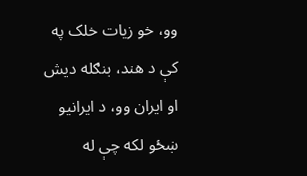وو، خو زیات خلک په کې د هند، بنګله دیش او ایران وو، د ایرانیو ښځو لکه چې له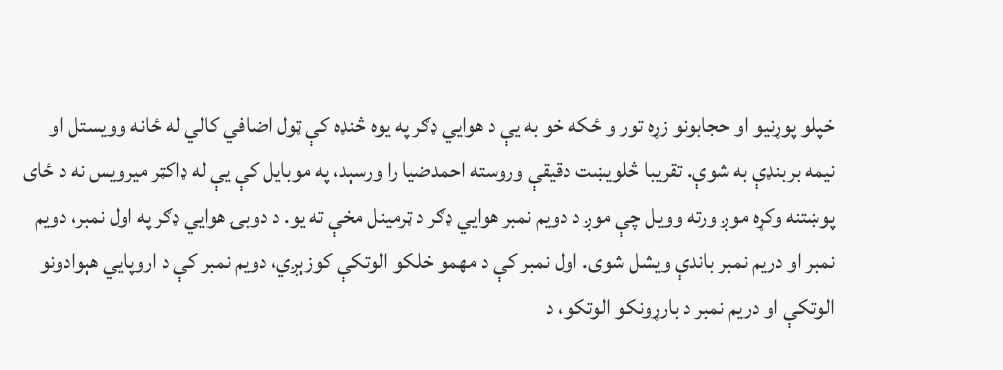خپلو پوړنیو او حجابونو زړه تور و ځکه خو به یې د هوایي ډګر په یوه څنډه کې ټول اضافي کالي له ځانه وویستل او نیمه بربنډې به شوې. تقریبا څلویښت دقیقې وروسته احمدضیا را ورسېد، په موبایل کې یې له ډاکټر میرویس نه د ځای پوښتنه وکړه موږ ورته وویل چې موږ د دویم نمبر هوایي ډګر د ټرمینل مخې ته یو. د دوبۍ هوایي ډګر په اول نمبر، دویم نمبر او دریم نمبر باندې ویشل شوی. اول نمبر کې د مهمو خلکو الوتکې کوزېږي، دویم نمبر کې د اروپایي هېوادونو الوتکې او دریم نمبر د بارړونکو الوتکو، د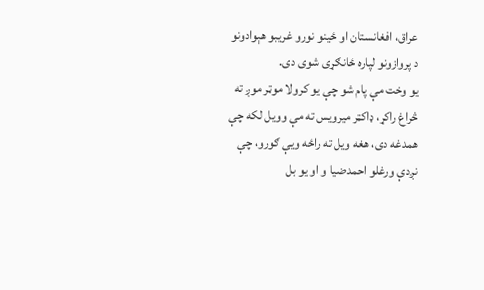عراق، افغانستان او ځینو نورو غریبو هېوادونو د پروازونو لپاره ځانګړی شوی دی.
یو وخت مې پام شو چې یو کرولا موټر موږ ته څراغ راکړ، ډاکټر میرویس ته مې وویل لکه چې همدغه دی، هغه ویل ته راځه ویې ګورو، چې نږدې ورغلو احمدضیا و او یو بل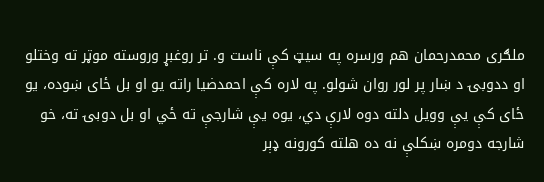ملګری محمدرحمان هم ورسره په سیټ کې ناست و. تر روغبړ وروسته موټر ته وختلو او ددوبۍ د ښار پر لور روان شولو. په لاره کې احمدضیا راته یو او بل ځای ښوده، یو ځای کې یې وویل دلته دوه لارې دي، یوه یې شارجې ته ځي او بل دوبۍ ته، خو شارجه دومره ښکلې نه ده هلته کورونه ډېر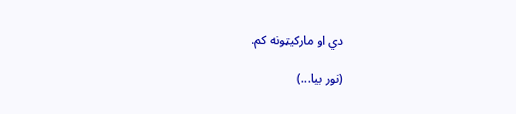دي او مارکیټونه کم.

(نور بیا...)